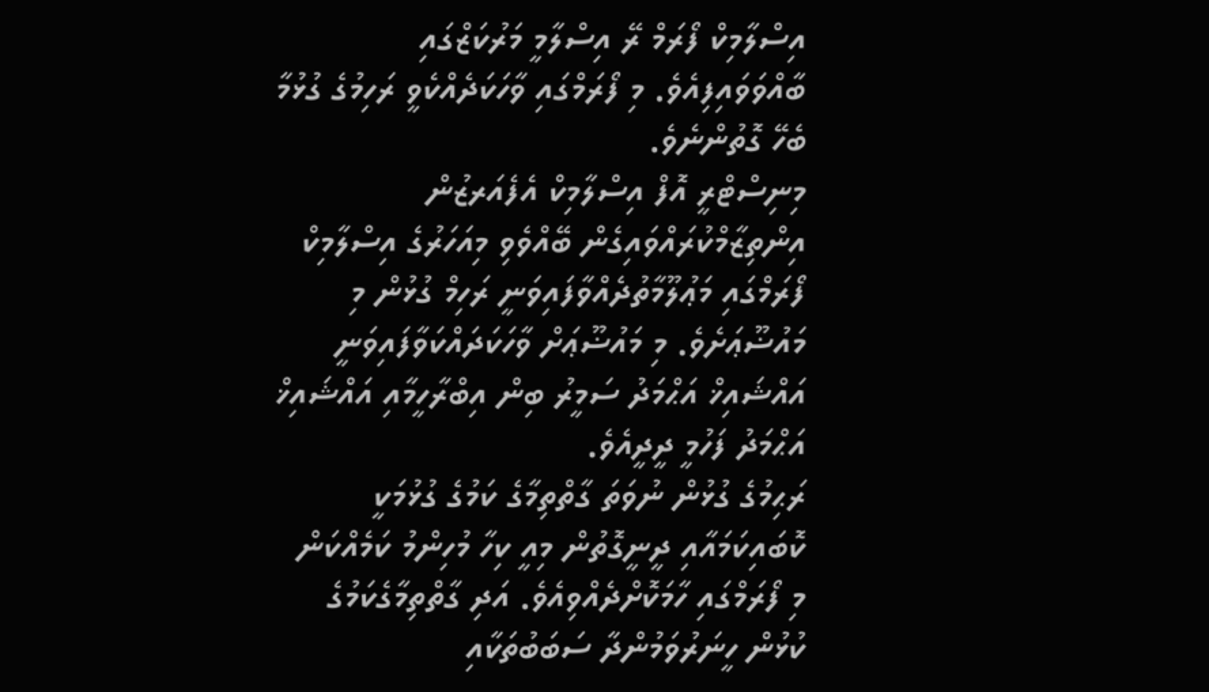އިސްލާމިކް ފޯރަމް ރޭ އިސްލާމީ މަރުކަޒްގައި ބާއްވަވައިފިއެވެ. މި ފޯރަމްގައި ވާހަކަދެއްކެވީ ރަހިމުގެ ގުޅުމާ ބެހޭ ގޮތުންނެވެ.
މިނިސްޓްރީ އޮފް އިސްލާމިކް އެފެއަރޒުން އިންތިޒާމްކުރައްވައިގެން ބޭއްވެވި މިއަހަރުގެ އިސްލާމިކް ފޯރަމްގައި މަޢުލޫމާތުދެއްވާފައިވަނީ ރަހިމް ގުޅުން މި މައުޟޫޢަށެވެ. މި މައުޟޫޢަށް ވާހަކަދައްކަވާފައިވަނީ އައްޝައިޚް އަޙްމަދު ސަމީރު ބިން އިބްރާހީމާއި އައްޝައިޚް އަޙްމަދު ފަހުމީ ދީދީއެވެ.
ރަޙިމުގެ ގުޅުން ނުވަތަ ގާތްތިމާގެ ކަމުގެ ގުޅުމަކީ ކޮބައިކަމައާއި ދީނީގޮތުން މިއީ ކިހާ މުހިންމު ކަމެއްކަން މި ފޯރަމްގައި ހާމަކޮށްދެއްވިއެވެ. އަދި ގާތްތިމާގެކަމުގެ ކުޅުން ހީނަރުވަމުންދާ ސަބަބުތަކާއި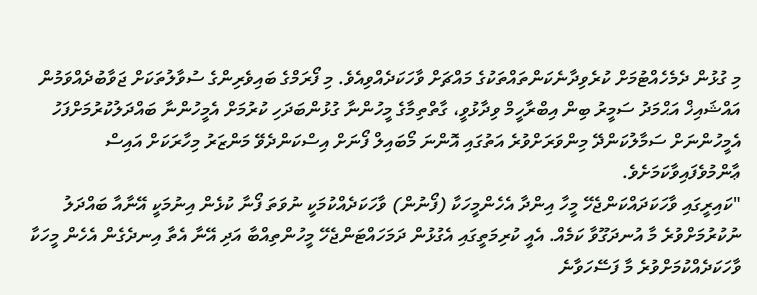މި ގުޅުން ދެމެހެއްޓުމަށް ކުރެވިދާނެކަންތައްތަކުގެ މައްޗަށް ވާހަކަދެއްވިއެވެ. މި ފޯރަމްގެ ބައިވެރިންގެ ސުވާލުތަކަށް ޖަވާބުދެއްވަމުން އައްޝައިޚް އަޙްމަދު ސަމީރު ބިން އިބްރާހީމް ވިދާޅުވީ، ގާތްތިމާގެ މީހުންނާ ގުޅުންބަދަހި ކުރުމަށް އެމީހުންނާ ބައްދަލުކުރުމަށްފަހު އެމީހުންނަށް ސަމާލުކަންދޭ މިންވަރަށްވުރެ އަތުގައި އޮންނަ މޯބައިލް ފޯނަށް އިސްކަންދެވޭ މަންޒަރު މިހާރަކަށް އައިސް ޢާންމުވެފައިވާކަމަށެވެ.
"ކައިރީގައި ވާހަކަދައްކަންޖެހޭ މީހާ އިންދާ އެހެންމީހަކާ (ފޯނުން) ވާހަކަދެއްކުމަކީ ނުވަތަ ފޯނާ ކުޅެން އިނުމަކީ އޭނާއާ ބައްދަލު ނުކުރުމަށްވުރެ މާ އުނދަގޫވާ ކަމެއް. އެއީ ކުރިމަތީގައި އެގުޅުން ދަމަހައްޓަންޖެހޭ މީހުންތިއްބާ އަދި އޭނާ އެތާ އިނދެގެން އެހެން މީހަކާ ވާހަކަދެއްކުމަށްވުރެ މާ ފަސޭހަވާނެ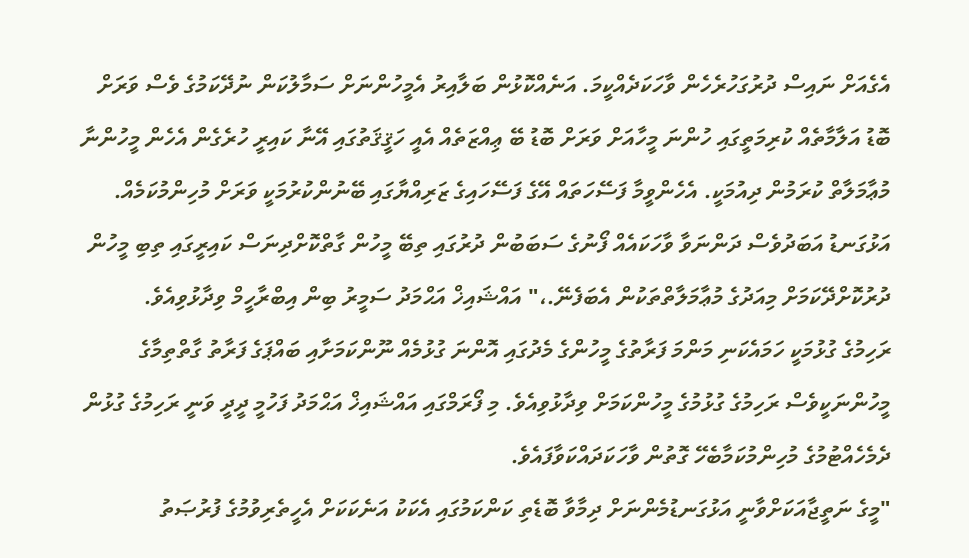އެގެއަށް ނައިސް ދުރުގަހުރެހެން ވާހަކަދެއްކީމަ. އަނެއްކޮޅުން ބަލާއިރު އެމީހުންނަށް ސަމާލުކަން ނުދޭކަމުގެ ވެސް ވަރަށް ބޮޑު އަލާމާތެއް ކުރިމަތީގައި ހުންނަ މީހާއަށް ވަރަށް ބޮޑު ބޭ ޢިއްޒަތެއް އެއީ ހަޤީޤަތުގައި އޭނާ ކައިރީ ހުރެގެން އެހެން މީހުންނާ މުޢާމަލާތް ކުރަމުން ދިއުމަކީ. އެހެންވީމާ ފަސޭހަތައް އޭގެ ފަސޭހައިގެ ޒަރިއްޔާގައި ބޭނުންކުރުމަކީ ވަރަށް މުހިންމުކަމެއް. އަޅުގަނޑު އަބަދުވެސް ދަންނަވާ ވާހަކައެއް ފޯނުގެ ސަބަބުން ދުރުގައި ތިބޭ މީހުން ގާތްކޮށްދިނަސް ކައިރީގައި ތިބި މީހުން ދުރުކޮށްދޭކަމަށް މިއަދުގެ މުޢާމަލާތްތަކުން އެބަފެނޭ.،" އައްޝައިޚް އަޙްމަދު ސަމީރު ބިން އިބްރާހީމް ވިދާޅުވިއެވެ.
ރަހިމުގެ ގުޅުމަކީ ހަމައެކަނި މަންމަ ފަރާތުގެ މީހުންގެ މެދުގައި އޮންނަ ގުޅުމެއް ނޫންކަމަށާއި ބައްޕަގެ ފަރާތު ގާތްތިމާގެ މީހުންނަކީވެސް ރަހިމުގެ ގުޅުމުގެ މީހުންކަމަށް ވިދާޅުވިއެވެ. މި ފޯރަމްގައި އައްޝައިޚް އަޙްމަދު ފަހުމީ ދީދީ ވަނީ ރަހިމުގެ ގުޅުން ދެމެހެއްޓުމުގެ މުހިންމުކަމާބެހޭ ގޮތުން ވާހަކަދައްކަވާފައެވެ.
"މީގެ ނަތީޖާއަކަށްވާނީ އަޅުގަނޑުމެންނަށް ދިމާވާ ބޮޑެތި ކަންކަމުގައި އެކަކު އަނެކަކަށް އެހީތެރިވުމުގެ ފުރުޞަތު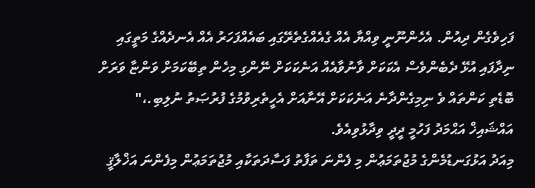ފަހިވެގެން ދިއުން. އެހެންނޫނީ ވިއްޔާ އެއް ގެއެއްގެތެރޭގައި ބައެއްފަހަރު އެއް އެނދެއްގެ މަތީގައި ނިދާފައި އުޅޭ ދެބެންވެސް އެކަކަށް ވާނުވާއެއް އަނެކަކަށް ނޭންގި މިހެން ތިބޭކަމަށް ވަންޏާ ވަރަށް ބޮޑެތި ކަންތައް ވެ ނިމިގެންދާނެ އަނެކަކަށް އޭނާއަށް އެހީތެރިވުމުގެ ފުރުޞަތު ނުލިބި.،" އައްޝައިޚް އަޙްމަދު ފަހުމީ ދީދީ ވިދާޅުވިއެވެ.
މިއަދު އަޅުގަނޑުމެންގެ މުޖުތަމަޢުން މި ފެންނަ ތަފާތު ފަސާދަތަކާއި މުޖުތަމަޢުން މިފެންނަ އަޚްލާޤީ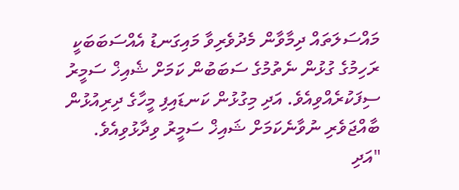މައްސަލަތައް ދިމާވާން މެދުވެރިވާ މައިގަނޑު އެއްސަބަބަކީ ރަހިމުގެ ގުޅުން ނެތުމުގެ ސަބަބުން ކަމަށް ޝެއިޚް ސަމީރު ސިފަކުރެއްވިއެވެ. އަދި މިގުޅުން ކަނޑައިފި މީހާގެ ދިރިއުޅުން ބާއްޖަވެރި ނުވާނެކަމަށް ޝައިޚް ސަމީރު ވިދާޅުވިއެވެ.
"އަދި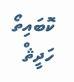ކޮބައިތޯ ހަދީޘް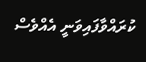ކުރައްވާފައިވަނީ އެއްވެސް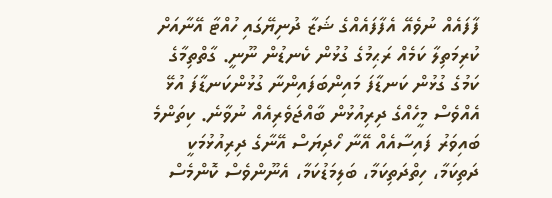ފާފައެއް ނުވެއޭ އެފާފައެއްގެ ޝަޒާ ދުނިޔޭގައި ހުއްޓާ އޭނާއަށް ކުރިމަތިލާ ކަމެއް ރަޙިމުގެ ގުޅުން ކެނޑުން ނޫނީ. ގާތްތިމާގެ ކަމުގެ ގުޅުން ކަނޑާފަ މައިންބަފައިންނާ ގުޅުންކަނޑާފަ އުޅޭ އެއްވެސް މީހެއްގެ ދިރިއުޅުން ބާއްޖަވެރިއެއް ނުވާނެ. ކިތަންމެ ބައިވަރު ފައިސާއެއް އޭނާ ހޯދިޔަސް އޭނާގެ ދިރިއުޅުމަކީ ދަތިކަމާ، ހިތްދަތިކަމާ، ބަލިމަޑުކަމާ، އެނޫންވެސް ކޮންމެސް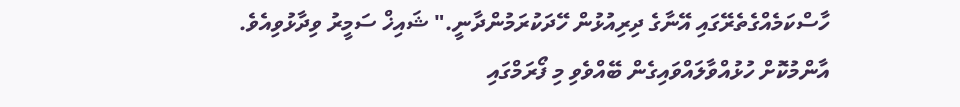ހާސްކަމެއްގެތެރޭގައި އޭނާގެ ދިރިއުޅުން ހޭދަކުރަމުންދާނީ." ޝައިޚް ސަމީރު ވިދާޅުވިއެވެ.
އާންމުކޮށް ހުޅުއްވާލައްވައިގެން ބޭއްވެވި މި ފޯރަމްގައި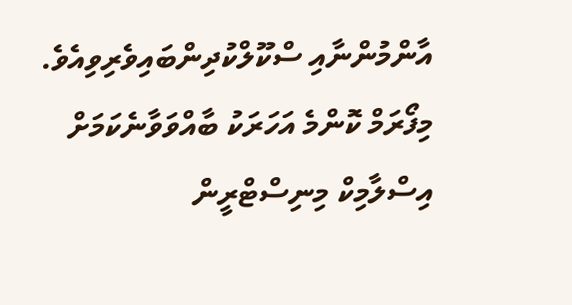އާންމުންނާއި ސްކޫލްކުދިންބައިވެރިވިއެވެ. މިފޯރަމް ކޮންމެ އަހަރަކު ބާއްވަވާނެކަމަށް އިސްލާމިކް މިނިސްޓްރީން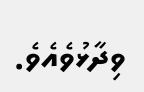ވިދާޅުވެއެވެ.